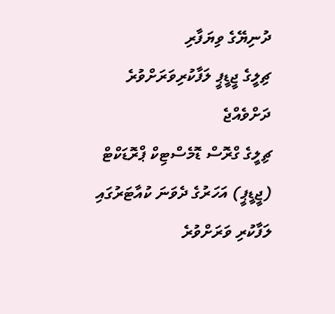ދުނިޔޭގެ ވިޔަފާރި
ޗިލީގެ ޖީޑީޕީ ލަފާކުރިވަރަށްވުރެ ދަށްވެއްޖެ
ޗިލީގެ ގްރޮސް ޑޮމެސްޓިކް ޕްރޮޑަކްޓް (ޖީޑީޕީ) އަހަރުގެ ދެވަނަ ކުއާޓަރުގައި ލަފާކުރި ވަރަށްވުރެ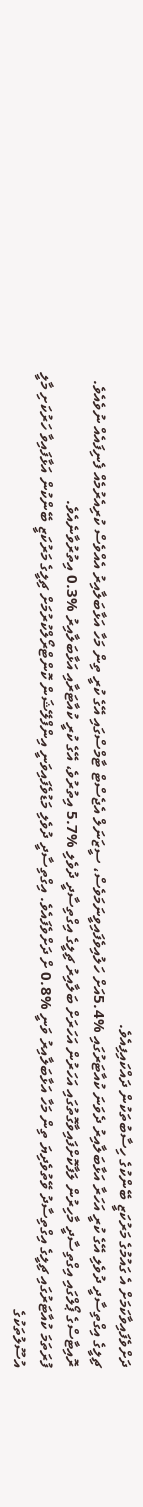ދަށްވެފައިވާކަމަށް އެ ގައުމުގެ މަރުކަޒީ ބޭންކުގެ ހިސާބުތަކުން ދައްކައިފިއެވެ.
ޗިލީގެ އިގްތިސާދީ ދުވެލި އޭގެ ކުރީ އަހަރާ އަޅާބަލާއިރު ދެވަނަ ކުއާޓަރުގައި %5.4އަށް ހަލުއިވެފައިވީނަމަވެސް، ސީޒަނަލް އެޖެސްޓް ޓާމްސްގައި އޭގެ ކުރީ ތިން މަހާ އަޅާބަލާއިރު އެއްވެސް ކުރިއެރުމެއް ފެނިފައެއް ނުވެއެވެ.
ރޮއިޓާސްގެ ޕޯލްގައި އިގްތިސާދީ މާހިރުން ލަފާކޮށްފައިވާގޮތުގައި އަހަރުން އަހަރަށް ބަލާއިރު ޗިލީގެ އިގްތިސާދީ ދުވެލި %5.7 އިތުރުވެ، އޭގެ ކުރީ ކުއާޓަރާއި އަޅާބަލާއިރު %0.3 އިތުރުވާނެއެވެ.
ފުރަތަމަ ކުއާޓަރުގައި ޗިލީގެ އިގްތިސާދު ވޭތުވެދިޔަ ތިން މަހާ އަޅާބަލާއިރު ވަނީ %0.8 ށް ދަށްވެފައެވެ. އިގްތިސާދީ ދުވެލި މަޑުވެފައިވަނީ އިންފްލޭޝަން ކޮންޓްރޯލްކުރުމަށް ޗިލީގެ މަރުކަޒީ ބޭންކުން އަޅާފައިވާ ހަރުކަށި މާލީ އުސޫލުތަކުގެ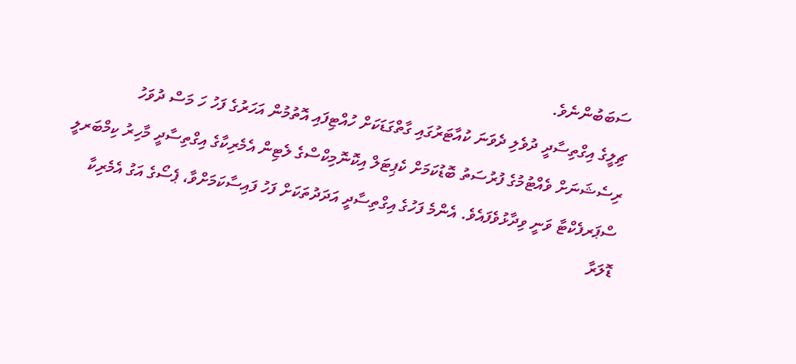ސަބަބުންނެވެ.
ޗިލީގެ އިގްތިސާދީ ދުވެލި ދެވަނަ ކުއާޓަރުގައި ގާތްގަޑަކަށް ހުއްޓިފައި އޮތުމުން އަހަރުގެ ފަހު ހަ މަސް ދުވަހު ރިސެޝަނަށް ވެއްޓުމުގެ ފުރުސަތު ބޮޑުކަމަށް ކެޕިޓަލް އިކޮނޮމިކްސްގެ ލެޓިން އެމެރިކާގެ އިގްތިސާދީ މާހިރު ކިމްބަރލީ ސްޕަރފެކްޓާ ވަނީ ވިދާޅުވެފައެވެ. އެންމެ ފަހުގެ އިގްތިސާދީ އަދަދުތަކަށް ފަހު ފައިސާކަމަށްވާ، ޕެސޯގެ އަގު އެމެރިކާ ޑޮލަރާ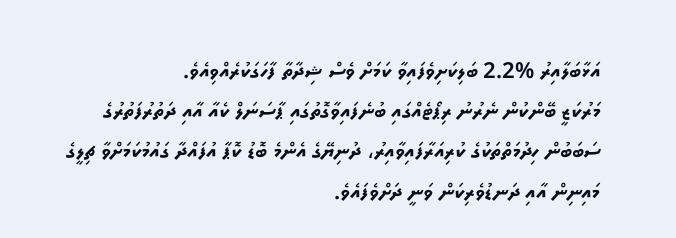އަޅާބަލާއިރު %2.2 ބަލިކަށިވެފައިވާ ކަމަށް ވެސް ޝިދާތާ ފާހަގަކުރެއްވިއެވެ.
މަރުކަޒީ ބޭންކުން ނެރުނު ރިޕޯޓެއްގައި ބުނެފައިވާގޮތުގައި ޕާސަނަލް ކެއާ އާއި ދަތުރުފަތުރުގެ ސަބަބުން ހިދުމަތްތަކުގެ ކުރިއަރާފައިވާއިރު، ދުނިޔޭގެ އެންމެ ބޮޑު ކޮޕާ އުފައްދާ ގައުމުކަމަށްވާ ޗިލީގެ މައިނިން އާއި ދަނޑުވެރިކަން ވަނީ ދަށްވެފައެވެ.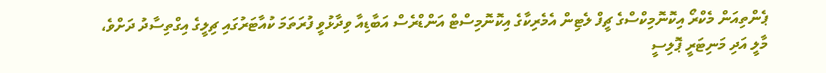ޕެންތިއަން މެކްރޯ އިކޮނޮމިކްސްގެ ޗީފް ލެޓިން އެމެރިކާގެ އިކޮނޮމިސްޓް އަންޑްރެސް އަބާޑިއާ ވިދާޅުވީ ފުރަތަމަ ކުއާޓަރުގައި ޗިލީގެ އިގްތިސާދު ދަށްވެ، މާލީ އަދި މަނިޓަރީ ޕޮލިސީ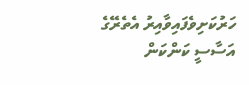ހަރުކަށިވެފައިވާއިރު އެތެރޭގެ އަސާސީ ކަންކަން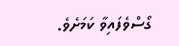ގޯސްވެފައިވާ ކަމަށެވެ.